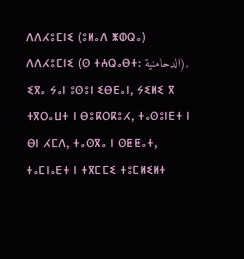ⴷⴷⵃⵓⵎⵏⵉ (ⵓⵍⴰⴷ ⵥⵀⵕⴰ)
ⴷⴷⵃⵓⵎⵏⵉ (ⵙ ⵜⵄⵕⴰⴱⵜ: الدحامنية), ⵉⴳⴰ ⵢⴰⵏ ⵓⵙⵓⵏ ⵉⴱⴹⴰⵏ, ⵢⵉⵍⵉ ⴳ ⵜⴳⵔⴰⵡⵜ ⵏ ⴱⵓⴽⵔⴽⵓⵃ, ⵜⴰⵙⵓⵏⴹⵜ ⵏ ⴱⵏ ⵃⵎⴷ, ⵜⴰⵙⴳⴰ ⵏ ⵙⵟⵟⴰⵜ, ⵜⴰⵎⵏⴰⴹⵜ ⵏ ⵜⴳⵎⵎⵉ ⵜⵓⵎⵍⵉⵍⵜ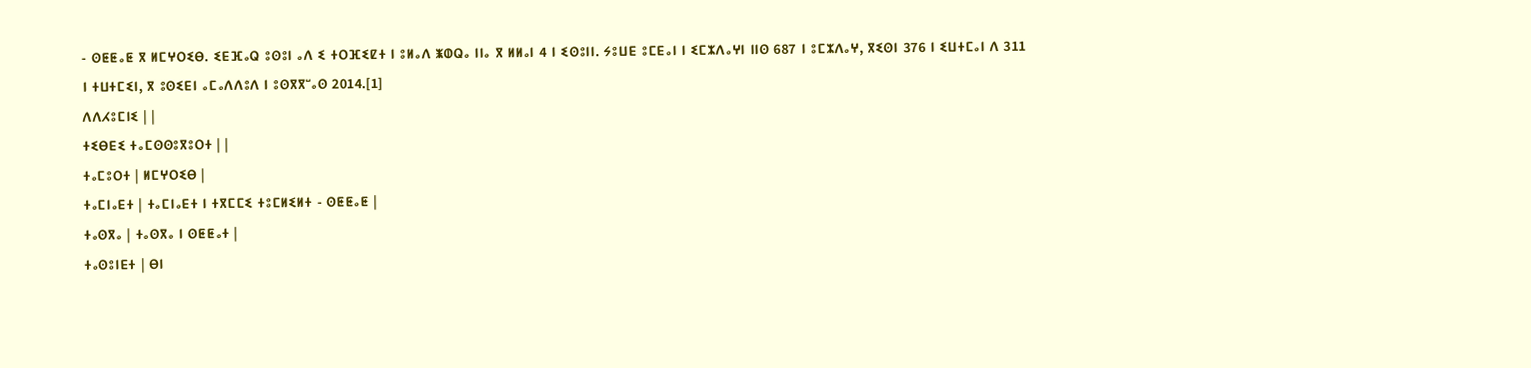- ⵙⵟⵟⴰⵟ ⴳ ⵍⵎⵖⵔⵉⴱ. ⵉⴹⴼⴰⵕ ⵓⵙⵓⵏ ⴰⴷ ⵉ ⵜⵔⴼⵉⵇⵜ ⵏ ⵓⵍⴰⴷ ⵥⵀⵕⴰ ⵏⵏⴰ ⴳ ⵍⵍⴰⵏ 4 ⵏ ⵉⵙⵓⵏⵏ. ⵢⵓⵡⴹ ⵓⵎⴹⴰⵏ ⵏ ⵉⵎⵣⴷⴰⵖⵏ ⵏⵏⵙ 687 ⵏ ⵓⵎⵣⴷⴰⵖ, ⴳⵉⵙⵏ 376 ⵏ ⵉⵡⵜⵎⴰⵏ ⴷ 311 ⵏ ⵜⵡⵜⵎⵉⵏ, ⴳ ⵓⵙⵉⴹⵏ ⴰⵎⴰⴷⴷⵓⴷ ⵏ ⵓⵙⴳⴳⵯⴰⵙ 2014.[1]
ⴷⴷⵃⵓⵎⵏⵉ | |
ⵜⵉⴱⴹⵉ ⵜⴰⵎⵙⵙⵓⴳⵓⵔⵜ | |
ⵜⴰⵎⵓⵔⵜ | ⵍⵎⵖⵔⵉⴱ |
ⵜⴰⵎⵏⴰⴹⵜ | ⵜⴰⵎⵏⴰⴹⵜ ⵏ ⵜⴳⵎⵎⵉ ⵜⵓⵎⵍⵉⵍⵜ - ⵙⵟⵟⴰⵟ |
ⵜⴰⵙⴳⴰ | ⵜⴰⵙⴳⴰ ⵏ ⵙⵟⵟⴰⵜ |
ⵜⴰⵙⵓⵏⴹⵜ | ⴱⵏ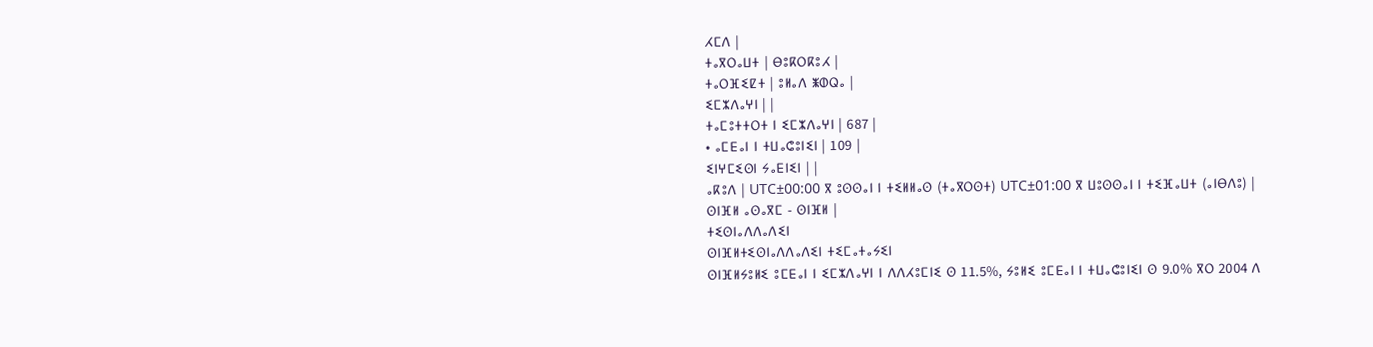ⵃⵎⴷ |
ⵜⴰⴳⵔⴰⵡⵜ | ⴱⵓⴽⵔⴽⵓⵃ |
ⵜⴰⵔⴼⵉⵇⵜ | ⵓⵍⴰⴷ ⵥⵀⵕⴰ |
ⵉⵎⵣⴷⴰⵖⵏ | |
ⵜⴰⵎⵓⵜⵜⵔⵜ ⵏ ⵉⵎⵣⴷⴰⵖⵏ | 687 |
• ⴰⵎⴹⴰⵏ ⵏ ⵜⵡⴰⵛⵓⵏⵉⵏ | 109 |
ⵉⵏⵖⵎⵉⵙⵏ ⵢⴰⴹⵏⵉⵏ | |
ⴰⴽⵓⴷ | UTC±00:00 ⴳ ⵓⵙⵙⴰⵏ ⵏ ⵜⵉⵍⵍⴰⵙ (ⵜⴰⴳⵔⵙⵜ) UTC±01:00 ⴳ ⵡⵓⵙⵙⴰⵏ ⵏ ⵜⵉⴼⴰⵡⵜ (ⴰⵏⴱⴷⵓ) |
ⵙⵏⴼⵍ ⴰⵙⴰⴳⵎ - ⵙⵏⴼⵍ |
ⵜⵉⵙⵏⴰⴷⴷⴰⴷⵉⵏ
ⵙⵏⴼⵍⵜⵉⵙⵏⴰⴷⴷⴰⴷⵉⵏ ⵜⵉⵎⴰⵜⴰⵢⵉⵏ
ⵙⵏⴼⵍⵢⵓⵍⵉ ⵓⵎⴹⴰⵏ ⵏ ⵉⵎⵣⴷⴰⵖⵏ ⵏ ⴷⴷⵃⵓⵎⵏⵉ ⵙ 11.5%, ⵢⵓⵍⵉ ⵓⵎⴹⴰⵏ ⵏ ⵜⵡⴰⵛⵓⵏⵉⵏ ⵙ 9.0% ⴳⵔ 2004 ⴷ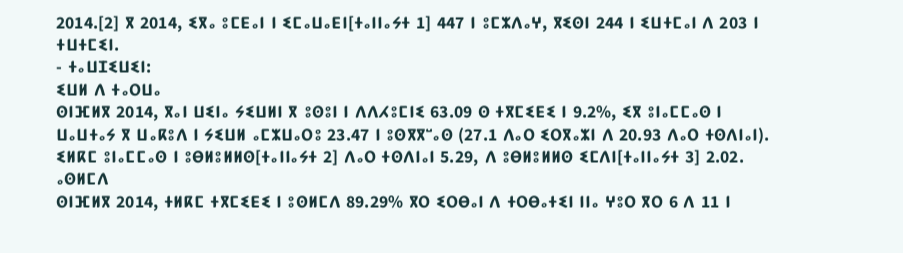2014.[2] ⴳ 2014, ⵉⴳⴰ ⵓⵎⴹⴰⵏ ⵏ ⵉⵎⴰⵡⴰⴹⵏ[ⵜⴰⵏⵏⴰⵢⵜ 1] 447 ⵏ ⵓⵎⵣⴷⴰⵖ, ⴳⵉⵙⵏ 244 ⵏ ⵉⵡⵜⵎⴰⵏ ⴷ 203 ⵏ ⵜⵡⵜⵎⵉⵏ.
- ⵜⴰⵡⵊⵉⵡⵉⵏ:
ⵉⵡⵍ ⴷ ⵜⴰⵔⵡⴰ
ⵙⵏⴼⵍⴳ 2014, ⴳⴰⵏ ⵡⵉⵏⴰ ⵢⵉⵡⵍⵏ ⴳ ⵓⵙⵓⵏ ⵏ ⴷⴷⵃⵓⵎⵏⵉ 63.09 ⵙ ⵜⴳⵎⵉⴹⵉ ⵏ 9.2%, ⵉⴳ ⵓⵏⴰⵎⵎⴰⵙ ⵏ ⵡⴰⵡⵜⴰⵢ ⴳ ⵡⴰⴽⵓⴷ ⵏ ⵢⵉⵡⵍ ⴰⵎⵣⵡⴰⵔⵓ 23.47 ⵏ ⵓⵙⴳⴳⵯⴰⵙ (27.1 ⴷⴰⵔ ⵉⵔⴳⴰⵣⵏ ⴷ 20.93 ⴷⴰⵔ ⵜⵙⴷⵏⴰⵏ). ⵉⵍⴽⵎ ⵓⵏⴰⵎⵎⴰⵙ ⵏ ⵓⴱⵍⵓⵍⵍⵙ[ⵜⴰⵏⵏⴰⵢⵜ 2] ⴷⴰⵔ ⵜⵙⴷⵏⴰⵏ 5.29, ⴷ ⵓⴱⵍⵓⵍⵍⵙ ⵉⵎⴷⵏ[ⵜⴰⵏⵏⴰⵢⵜ 3] 2.02.
ⴰⵙⵍⵎⴷ
ⵙⵏⴼⵍⴳ 2014, ⵜⵍⴽⵎ ⵜⴳⵎⵉⴹⵉ ⵏ ⵓⵙⵍⵎⴷ 89.29% ⴳⵔ ⵉⵔⴱⴰⵏ ⴷ ⵜⵔⴱⴰⵜⵉⵏ ⵏⵏⴰ ⵖⵓⵔ ⴳⵔ 6 ⴷ 11 ⵏ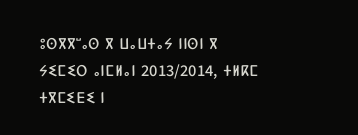ⵓⵙⴳⴳⵯⴰⵙ ⴳ ⵡⴰⵡⵜⴰⵢ ⵏⵏⵙⵏ ⴳ ⵢⵉⵎⵉⵔ ⴰⵏⵎⵍⴰⵏ 2013/2014, ⵜⵍⴽⵎ ⵜⴳⵎⵉⴹⵉ ⵏ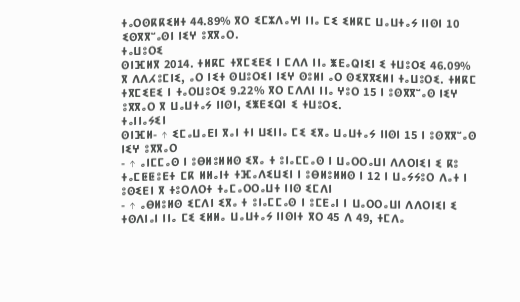ⵜⴰⵔⵙⴽⴽⵉⵍⵜ 44.89% ⴳⵔ ⵉⵎⵣⴷⴰⵖⵏ ⵏⵏⴰ ⵎⵉ ⵉⵍⴽⵎ ⵡⴰⵡⵜⴰⵢ ⵏⵏⵙⵏ 10 ⵉⵙⴳⴳⵯⴰⵙⵏ ⵏⵉⵖ ⵓⴳⴳⴰⵔ.
ⵜⴰⵡⵓⵔⵉ
ⵙⵏⴼⵍⴳ 2014. ⵜⵍⴽⵎ ⵜⴳⵎⵉⴹⵉ ⵏ ⵎⴷⴷ ⵏⵏⴰ ⵥⴹⴰⵕⵏⵉⵏ ⵉ ⵜⵡⵓⵔⵉ 46.09% ⴳ ⴷⴷⵃⵓⵎⵏⵉ, ⴰⵔ ⵏⵉⵜ ⵙⵡⵓⵔⵉⵏ ⵏⵉⵖ ⵙⵓⵍⵏ ⴰⵔ ⵙⵉⴳⴳⵉⵍⵏ ⵜⴰⵡⵓⵔⵉ. ⵜⵍⴽⵎ ⵜⴳⵎⵉⴹⵉ ⵏ ⵜⴰⵔⵡⵓⵔⵉ 9.22% ⴳⵔ ⵎⴷⴷⵏ ⵏⵏⴰ ⵖⵓⵔ 15 ⵏ ⵓⵙⴳⴳⵯⴰⵙ ⵏⵉⵖ ⵓⴳⴳⴰⵔ ⴳ ⵡⴰⵡⵜⴰⵢ ⵏⵏⵙⵏ, ⵉⵥⴹⵉⵕⵏ ⵉ ⵜⵡⵓⵔⵉ.
ⵜⴰⵏⵏⴰⵢⵉⵏ
ⵙⵏⴼⵍ- ↑ ⵉⵎⴰⵡⴰⴹⵏ ⴳⴰⵏ ⵜⵏ ⵡⵉⵏⵏⴰ ⵎⵉ ⵉⴳⴰ ⵡⴰⵡⵜⴰⵢ ⵏⵏⵙⵏ 15 ⵏ ⵓⵙⴳⴳⵯⴰⵙ ⵏⵉⵖ ⵓⴳⴳⴰⵔ
- ↑ ⴰⵏⵎⵎⴰⵙ ⵏ ⵓⴱⵍⵓⵍⵍⵙ ⵉⴳⴰ ⵜ ⵓⵏⴰⵎⵎⴰⵙ ⵏ ⵡⴰⵔⵔⴰⵡⵏ ⴷⴷⵔⵏⵉⵏ ⵉ ⴽⵓ ⵜⴰⵎⵟⵟⵓⴹⵜ ⵎⴽ ⵍⵍⴰⵏⵜ ⵜⴼⴰⴷⵉⵡⵉⵏ ⵏ ⵓⴱⵍⵓⵍⵍⵙ ⵏ 12 ⵏ ⵡⴰⵢⵢⵓⵔ ⴷⴰⵜ ⵏ ⵓⵙⵉⴹⵏ ⴳ ⵜⵓⵔⴷⵔⵜ ⵜⴰⵎⴰⵔⵔⴰⵡⵜ ⵏⵏⵙ ⵉⵎⴷⵏ
- ↑ ⴰⴱⵍⵓⵍⵙ ⵉⵎⴷⵏ ⵉⴳⴰ ⵜ ⵓⵏⴰⵎⵎⴰⵙ ⵏ ⵓⵎⴹⴰⵏ ⵏ ⵡⴰⵔⵔⴰⵡⵏ ⴷⴷⵔⵏⵉⵏ ⵉ ⵜⵙⴷⵏⴰⵏ ⵏⵏⴰ ⵎⵉ ⵉⵍⵍⴰ ⵡⴰⵡⵜⴰⵢ ⵏⵏⵙⵏⵜ ⴳⵔ 45 ⴷ 49, ⵜⵎⴷⴰ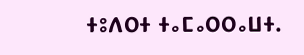ⵜⵓⴷⵔⵜ ⵜⴰⵎⴰⵔⵔⴰⵡⵜ.